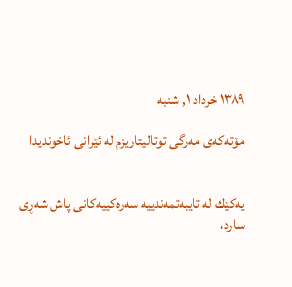۱۳۸۹ خرداد ۱, شنبه

مۆته‌كه‌ی‌ مه‌رگی‌ توتالیتاریزم له‌ ئێرانی‌ ئاخوندیدا


یه‌كێك له‌ تایبه‌تمه‌ندییه‌ سه‌ره‌كییه‌كانی‌ پاش شه‌ڕی‌ سارد،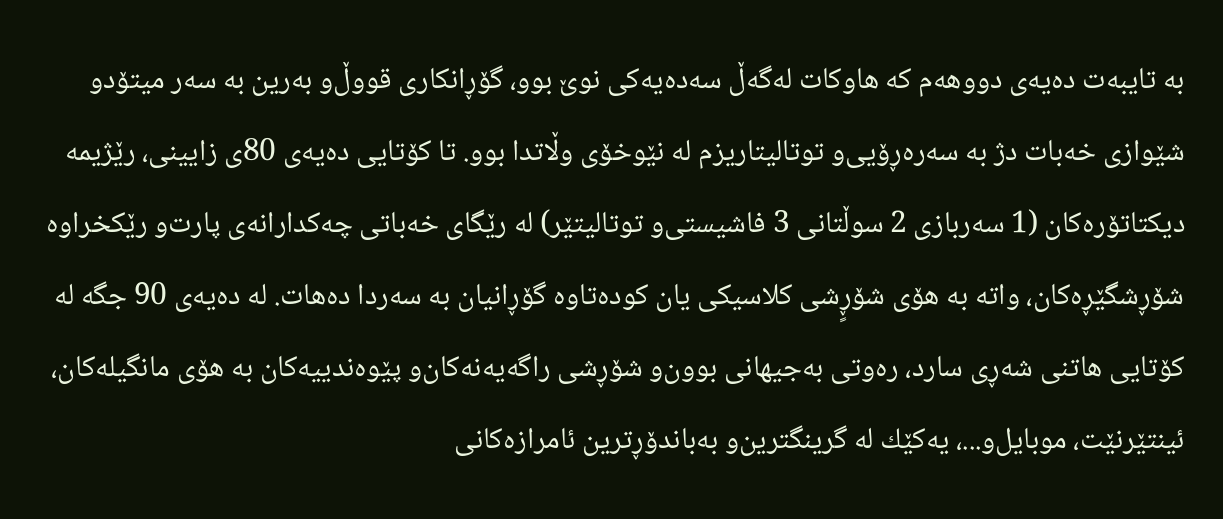به‌ تایبه‌ت ده‌یه‌ی‌ دووهه‌م كه‌ هاوكات له‌گه‌ڵ سه‌ده‌یه‌كی‌ نوێ‌ بوو، گۆڕانكاری‌ قووڵ‌و به‌رین به‌ سه‌ر میتۆد‌و شێوازی‌ خه‌بات دژ به‌ سه‌ره‌ڕۆیی‌‌و توتالیتاریزم له‌ نێوخۆی‌ وڵاتدا بوو. تا كۆتایی‌ ده‌یه‌ی‌ 80ی‌ زایینی‌، رێژیمه‌ دیكتاتۆره‌كان (1 سه‌ربازی‌ 2 سوڵتانی‌ 3 فاشیستی‌‌و توتالیتێر) له‌ رێگای‌ خه‌باتی‌ چه‌كدارانه‌ی‌ پارت‌و رێكخراوه‌ شۆڕشگێڕه‌كان، واته‌ به‌ هۆی‌ شۆڕٍشی‌ كلاسیكی‌ یان كوده‌تاوه‌ گۆڕانیان به‌ سه‌ردا ده‌هات. له‌ ده‌یه‌ی‌ 90 جگه‌ له‌ كۆتایی‌ هاتنی‌ شه‌ڕی‌ سارد، ره‌وتی‌ به‌جیهانی‌ بوون‌و شۆڕشی‌ راگه‌یه‌نه‌كان‌و پێوه‌ندییه‌كان به‌ هۆی‌ مانگیله‌كان، ئینتێرنێت، موبایل‌و...، یه‌كێك له‌ گرینگترین‌و به‌باندۆڕترین ئامرازه‌كانی‌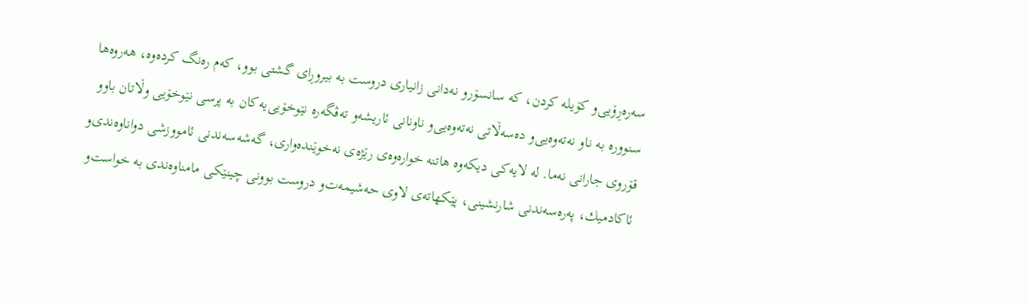سه‌ره‌ڕۆیی‌‌و كۆیله‌ كردن، كه‌ سانسۆر‌و نه‌دانی‌ زانیاری‌ دروست به‌ بیر‌وڕای‌ گشتی‌ بوو، كه‌م ره‌نگ كرده‌وه‌، هه‌روه‌ها سنووره‌ به‌ ناو نه‌ته‌وه‌یی‌‌و ده‌سه‌ڵاتی‌ نه‌ته‌وه‌یی‌‌و ناونانی‌ ئاریشه‌‌و ته‌ڤگه‌ره‌ نێوخۆیی‌یه‌كان به‌ پرسی‌ نێوخۆیی‌ وڵاتان باو‌و قۆروی‌ جارانی‌ نه‌ما. له‌ لایه‌كی‌ دیكه‌وه‌ هاتنه‌ خواره‌وه‌ی‌ رێژه‌ی‌ نه‌خوێنده‌واری‌، گه‌شه‌سه‌ندنی‌ ئامووزشی‌ دواناوه‌ندی‌‌و ئاكادمیك، په‌ره‌سه‌ندنی‌ شارنشینی‌، پێكهاته‌ی‌ لاوی‌ حه‌شیمه‌ت‌و دروست بوونی‌ چینێكی‌ مامناوه‌ندی‌ به‌ خواست‌و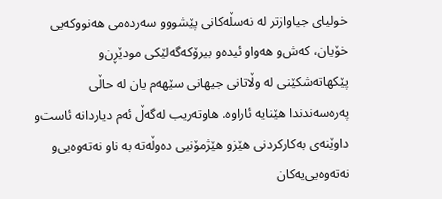خولیای‌ جیاوازتر له‌ نه‌سڵه‌كانی‌ پێشوو‌و سه‌رده‌می‌ هه‌نووكه‌یی‌ خۆیان، كه‌ش‌و هه‌وا‌و ئیده‌‌و بیرۆكه‌گه‌لێكی‌ مودێڕن‌و پێكهاته‌شكێنی‌ له‌ وڵاتانی‌ جیهانی‌ سێهه‌م یان له‌ حاڵی‌ په‌ره‌سه‌ندندا هێنایه‌ ئاراوه‌. هاوته‌ریب له‌گه‌ڵ ئه‌م دیاردانه‌ ئاست‌و داوێنه‌ی‌ به‌كاركردنی‌ هێز‌و هێژمۆنیی‌ ده‌وڵه‌ته‌ به‌ ناو نه‌ته‌وه‌یی‌‌و نه‌ته‌وه‌یی‌یه‌كان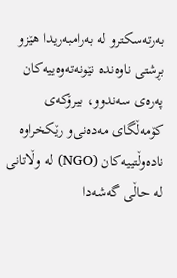به‌رته‌سكتر‌و له‌ به‌رامبه‌ریدا هێز‌و بڕشتی‌ ناوه‌نده‌ نێونه‌ته‌وه‌ییه‌كان په‌ره‌ی‌ سه‌ندوو، بیرۆكه‌ی‌ كۆمه‌ڵگای‌ مه‌ده‌نی‌‌و رێكخراوه‌ ناده‌وڵتییه‌كان (NGO) له‌ وڵاتانی‌ له‌ حاڵی‌ گه‌شه‌دا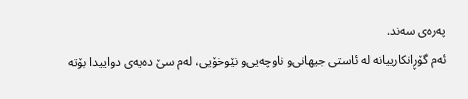په‌ره‌ی‌ سه‌ند.
ئه‌م گۆڕانكارییانه‌ له‌ ئاستی‌ جیهانی‌و ناوچه‌یی‌‌و نێوخۆیی‌، له‌م سێ‌ ده‌یه‌ی‌ دواییدا بۆته‌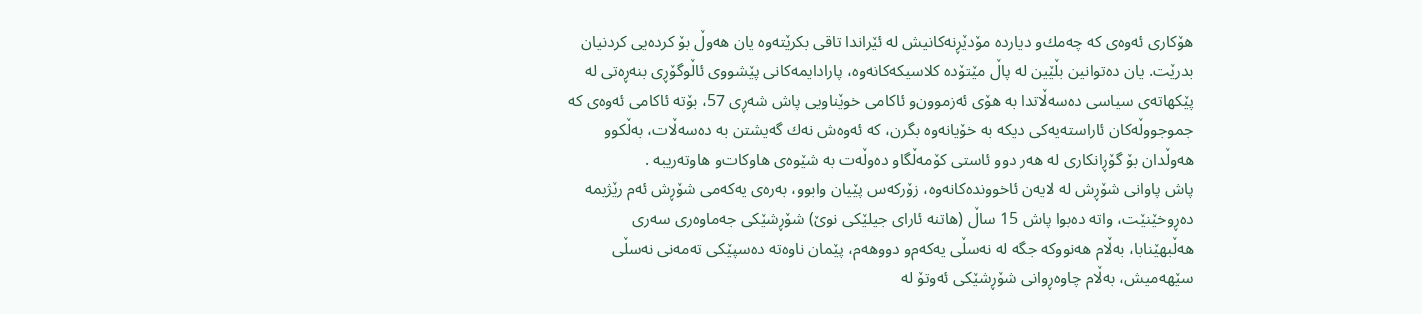هۆكاری‌ ئه‌وه‌ی‌ كه‌ چه‌مك‌و دیارده‌ مۆدێڕنه‌كانیش له‌ ئێراندا تاقی‌ بكرێته‌وه‌ یان هه‌وڵ بۆ كرده‌یی‌ كردنیان بدرێت. یان ده‌توانین بڵێین له‌ پاڵ مێتۆده‌ كلاسیكه‌كانه‌وه‌، پارادایمه‌كانی‌ پێشووی‌ ئاڵوگۆڕی‌ بنه‌ڕه‌تی‌ له‌ پێكهاته‌ی‌ سیاسی‌ ده‌سه‌ڵاتدا به‌ هۆی‌ ئه‌زموون‌و ئاكامی‌ خوێناویی‌ پاش شه‌ڕی‌ 57، بۆته‌ ئاكامی‌ ئه‌وه‌ی‌ كه‌ جموجووڵه‌كان ئاراسته‌یه‌كی‌ دیكه‌ به‌ خۆیانه‌وه‌ بگرن، كه‌ ئه‌وه‌ش نه‌ك گه‌یشتن به‌ ده‌سه‌ڵات، به‌ڵكوو هه‌وڵدان بۆ گۆڕانكاری‌ له‌ هه‌ر دوو ئاستی‌ كۆمه‌ڵگا‌و ده‌وڵه‌ت به‌ شێوه‌ی‌ هاوكات‌و هاوته‌ریبه‌ .
پاش پاوانی‌ شۆڕش له‌ لایه‌ن ئاخوونده‌كانه‌وه‌، زۆركه‌س پێیان وابوو، به‌ره‌ی‌ یه‌كه‌می‌ شۆڕش ئه‌م رێژیمه‌ ده‌ڕوخێنێت، واته‌ ده‌بوا پاش 15 ساڵ (هاتنه‌ ئارای‌ جیلێكی‌ نوێ‌) شۆڕشێكی‌ جه‌ماوه‌ری‌ سه‌ری‌ هه‌ڵبهێنابا، به‌ڵام هه‌نووكه‌ جگه‌ له‌ نه‌سڵی‌ یه‌كه‌م‌و دووهه‌م، پێمان ناوه‌ته‌ ده‌سپێكی‌ ته‌مه‌نی‌ نه‌سڵی‌ سێهه‌میش، به‌ڵام چاوه‌ڕوانی‌ شۆڕشێكی‌ ئه‌وتۆ له‌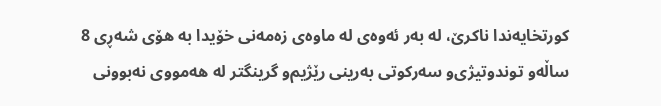كورتخایه‌ندا ناكرێ‌، له‌ به‌ر ئه‌وه‌ی‌ له‌ ماوه‌ی‌ زه‌مه‌نی‌ خۆیدا به‌ هۆی‌ شه‌ڕی‌ 8 ساڵه‌‌و توندوتیژی‌‌و سه‌ركوتی‌ به‌رینی‌ رێژیم‌و گرینگتر له‌ هه‌مووی‌ نه‌بوونی‌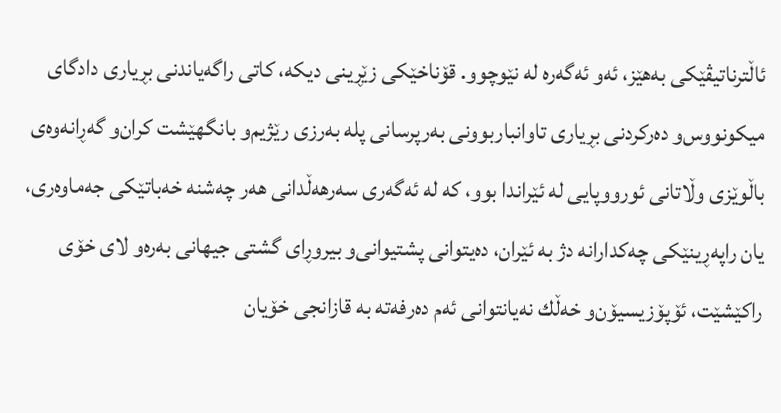ئاڵترناتیڤێكی‌ به‌هێز، ئه‌و ئه‌گه‌ره‌ له‌ نێوچوو. قۆناخێكی‌ زێڕینی‌ دیكه‌، كاتی‌ راگه‌یاندنی‌ بڕیاری‌ دادگای‌ میكونووس‌و ده‌ركردنی‌ بڕیاری‌ تاوانباربوونی‌ به‌رپرسانی‌ پله‌ به‌رزی‌ رێژیم‌و بانگهێشت كران‌و گه‌ڕانه‌وه‌ی‌ باڵوێزی‌ وڵاتانی‌ ئورووپایی‌ له‌ ئێراندا بوو، كه‌ له‌ ئه‌گه‌ری‌ سه‌رهه‌ڵدانی‌ هه‌ر چه‌شنه‌ خه‌باتێكی‌ جه‌ماوه‌ری‌، یان راپه‌ڕینێكی‌ چه‌كدارانه‌ دژ به‌ ئێران، ده‌یتوانی‌ پشتیوانی‌‌و بیر‌وڕای‌ گشتی‌ جیهانی‌ به‌ره‌‌و لای‌ خۆی‌ راكێشێت، ئۆپۆزیسیۆن‌و خه‌ڵك نه‌یانتوانی‌ ئه‌م ده‌رفه‌ته‌ به‌ قازانجی‌ خۆیان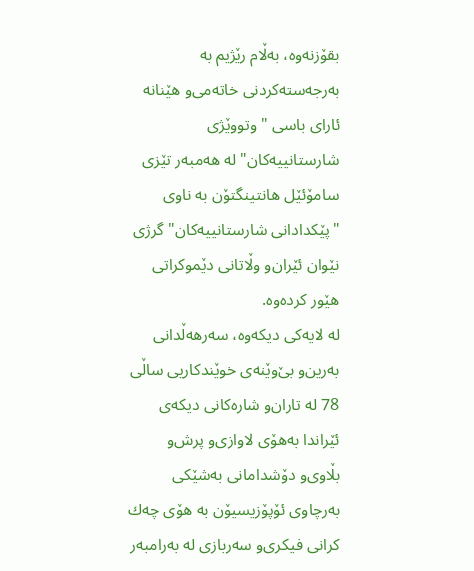بقۆزنه‌وه‌، به‌ڵام رێژیم به‌ به‌رجه‌سته‌كردنی‌ خاته‌می‌‌و هێنانه‌ ئارای‌ باسی‌ "وتووێژی‌ شارستانییه‌كان" له‌ هه‌مبه‌ر تێزی‌ سامۆئێل هانتینگتۆن به‌ ناوی‌ "پێكدادانی‌ شارستانییه‌كان" گرژی‌ نێوان ئێران‌و وڵاتانی‌ دێموكراتی‌ هێور كرده‌وه‌.
له‌ لایه‌كی‌ دیكه‌وه‌، سه‌رهه‌ڵدانی‌ به‌رین‌و بێ‌وێنه‌ی‌ خوێندكاریی‌ ساڵی‌ 78 له‌ تاران‌و شاره‌كانی‌ دیكه‌ی‌ ئێراندا به‌هۆی‌ لاوازی‌‌و پرش‌و بڵاوی‌‌و دۆشدامانی‌ به‌شێكی‌ به‌رچاوی‌ ئۆپۆزیسیۆن به‌ هۆی‌ چه‌ك كرانی‌ فیكری‌‌و سه‌ربازی له‌ به‌رامبه‌ر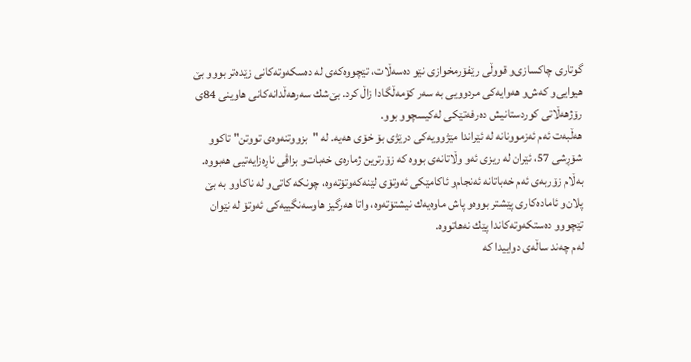گوتاری‌ چاكسازی‌‌و قووڵی‌ رێفۆرمخوازی‌ نێو ده‌سه‌ڵات، تێچووه‌كه‌ی‌ له‌ ده‌سكه‌وته‌كانی‌ زێده‌تر بوو‌و بێ‌ هیوایی‌‌و كه‌ش‌و هه‌وایه‌كی‌ مردوویی‌ به‌ سه‌ر كۆمه‌ڵگادا زاڵ كرد. بێ‌شك سه‌رهه‌ڵدانه‌كانی‌ هاوینی‌ 84ی‌ رۆژهه‌ڵاتی‌ كوردستانیش ده‌رفه‌تێكی‌ له‌كیسچوو بوو.
هه‌ڵبه‌ت ئه‌م ئه‌زموونانه‌ له‌ ئێراندا مێژوویه‌كی‌ درێژی‌ بۆ خۆی‌ هه‌یه‌. له‌ "بزووتنه‌وه‌ی‌ تووتن" تاكوو شۆڕشی‌ 57، ئێران له‌ ریزی‌ ئه‌و وڵاتانه‌ی‌ بووه‌ كه‌ زۆرترین ژماره‌ی‌ خه‌بات‌و بزاڤی‌ ناڕه‌زایه‌تیی‌ هه‌بووه‌. به‌ڵام زۆربه‌ی‌ ئه‌م خه‌باتانه‌ ئه‌نجام‌و ئاكامێكی‌ ئه‌وتۆی‌ لێنه‌كه‌وتۆته‌وه‌، چونكه‌ كاتی‌‌و له‌ ناكاو‌و به‌ بێ‌ پلان‌و ئاماده‌كاری‌ پێشتر بووه‌‌و پاش ماوه‌یه‌ك نیشتۆته‌وه‌، واتا هه‌رگیز هاوسه‌نگییه‌كی‌ ئه‌وتۆ له‌ نێوان تێچوو‌و ده‌ستكه‌وته‌كاندا پێك نه‌هاتووه‌.
له‌م چه‌ند ساڵه‌ی‌ دواییدا كه‌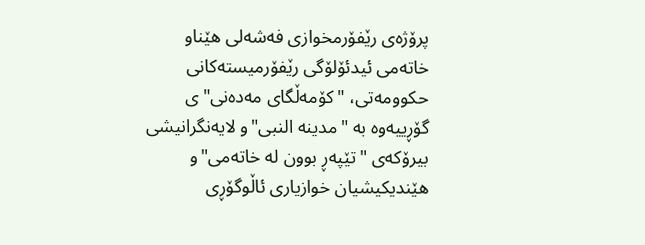پرۆژه‌ی‌ رێفۆرمخوازی‌ فه‌شه‌لی‌ هێنا‌و خاته‌می‌ ئیدئۆلۆگی‌ رێفۆرمیسته‌كانی‌ حكوومه‌تی‌، "كۆمه‌ڵگای‌ مه‌ده‌نی‌"ی‌ گۆڕییه‌وه‌ به‌ "مدینه‌ النبی‌"و لایه‌نگرانیشی‌ بیرۆكه‌ی‌ "تێپه‌ڕ بوون له‌ خاته‌می‌"و هێندیكیشیان خوازیاری‌ ئاڵوگۆڕی‌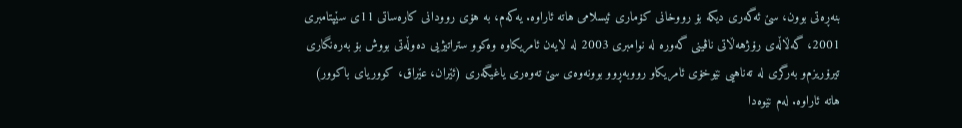بنه‌ڕه‌تی‌ بوون، سێ‌ ئه‌گه‌ری‌ دیكه‌ بۆ رووخانی‌ كۆماری‌ ئیسلامی‌ هاته‌ ئاراوه‌. یه‌كه‌م، به‌ هۆی‌ روودانی‌ كاره‌ساتی‌ 11ی‌ سێپتامبری‌ 2001، گه‌ڵاڵه‌ی‌ رۆژهه‌ڵاتی‌ ناڤینی‌ گه‌وره‌ له‌ نوامبری‌ 2003 له‌ لایه‌ن ئامریكاوه‌ وه‌كوو ستراتیژیی‌ ده‌وڵه‌تی‌ بووش بۆ به‌ره‌نگاری‌ تیرۆریزم‌و به‌رگری‌ له‌ ته‌ناهیی‌ نێوخۆی‌ ئامریكا‌و رووبه‌ڕوو بوونه‌وه‌ی‌ سێ‌ ته‌وه‌ری‌ یاغیگه‌ری‌ (ئێران، عێراق، كووریای‌ باكوور) هاته‌ ئاراوه‌. له‌م نێوه‌دا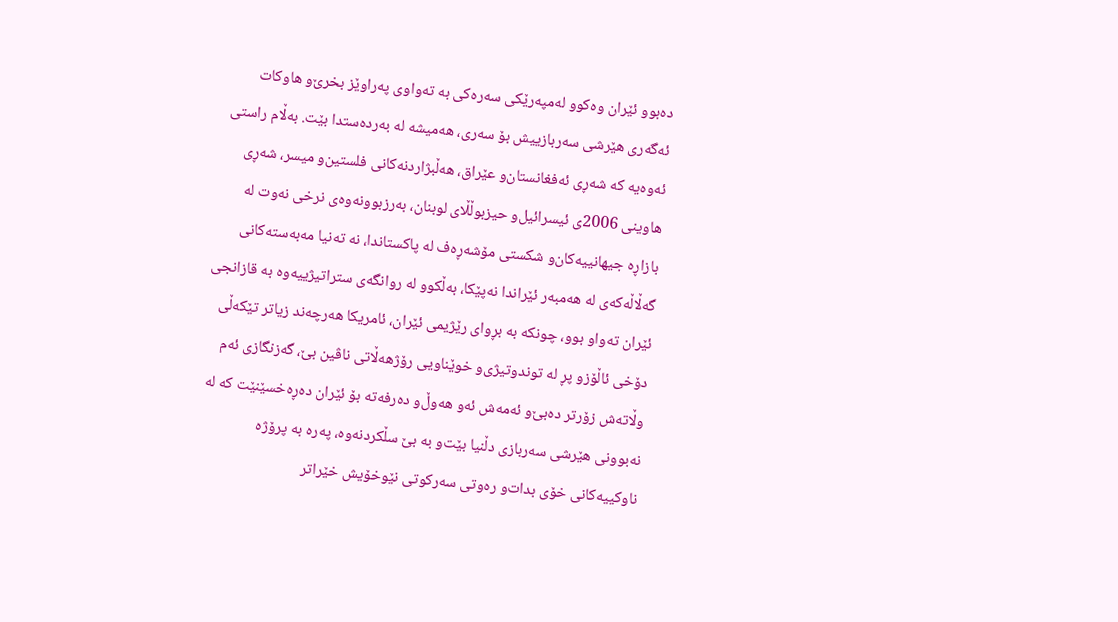ده‌بوو ئێران وه‌كوو له‌مپه‌رێكی‌ سه‌ره‌كی‌ به‌ ته‌واوی‌ په‌راوێز بخرێ‌‌و هاوكات ئه‌گه‌ری‌ هێرشی‌ سه‌ربازییش بۆ سه‌ری‌، هه‌میشه‌ له‌ به‌رده‌ستدا بێت. به‌ڵام راستی‌ ئه‌وه‌یه‌ كه‌ شه‌ڕی‌ ئه‌فغانستان‌و عێراق، هه‌ڵبژاردنه‌كانی‌ فلستین‌و میسر، شه‌ڕی‌ هاوینی‌ 2006ی‌ ئیسرائیل‌و حیزبوڵڵای‌ لوبنان، به‌رزبوونه‌وه‌ی‌ نرخی‌ نه‌وت له‌ بازاڕه‌ جیهانییه‌كان‌و شكستی‌ مۆشه‌ڕه‌ف له‌ پاكستاندا، نه‌ ته‌نیا مه‌به‌سته‌كانی‌ گه‌ڵاڵه‌كه‌ی‌ له‌ هه‌مبه‌ر ئێراندا نه‌پێكا، به‌ڵكوو له‌ روانگه‌ی‌ ستراتیژییه‌وه‌ به‌ قازانجی‌ ئێران ته‌واو بوو، چونكه‌ به‌ بڕوای‌ رێژیمی‌ ئێران، ئامریكا هه‌رچه‌ند زیاتر تێكه‌ڵی‌ دۆخی‌ ئاڵۆز‌و پڕ له‌ توند‌وتیژی‌‌و خوێناویی‌ رۆژهه‌ڵاتی‌ ناڤین بێ‌، گه‌زنگازی‌ ئه‌م وڵاته‌ش زۆرتر ده‌بێ‌‌و ئه‌مه‌ش ئه‌و هه‌وڵ‌و ده‌رفه‌ته‌ بۆ ئێران ده‌ڕه‌خسێنێت كه‌ له‌ نه‌بوونی‌ هێرشی‌ سه‌ربازی‌ دڵنیا بێت‌و به‌ بێ‌ سڵكردنه‌وه‌، په‌ره‌ به‌ پرۆژه‌ ناوكییه‌كانی‌ خۆی‌ بدات‌و ره‌وتی‌ سه‌ركوتی‌ نێوخۆیش خێراتر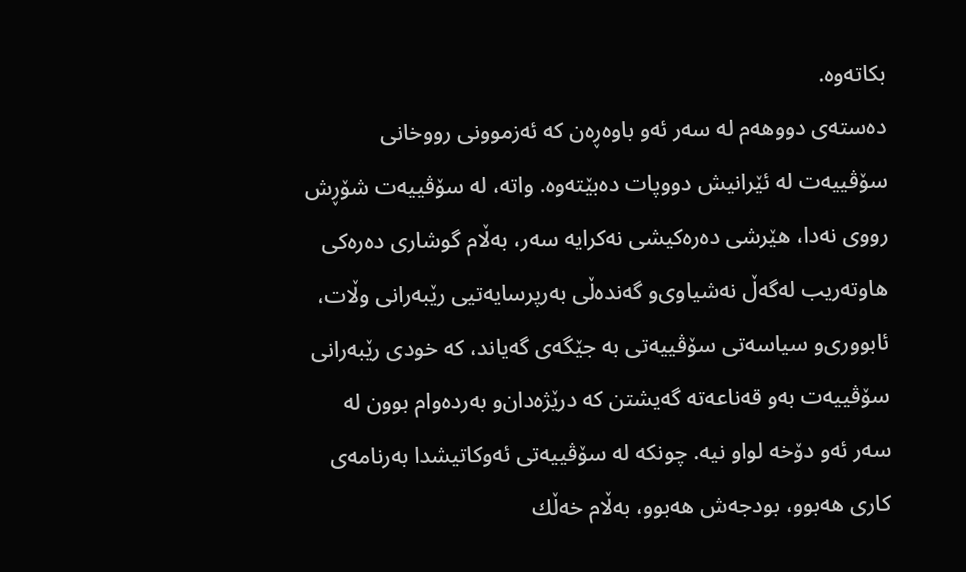بكاته‌وه‌.
ده‌سته‌ی‌ دووهه‌م له‌ سه‌ر ئه‌و باوه‌ڕه‌ن كه‌ ئه‌زموونی‌ رووخانی‌ سۆڤییه‌ت له‌ ئێرانیش دووپات ده‌بێته‌وه‌. واته‌، له‌ سۆڤییه‌ت شۆڕش رووی‌ نه‌دا، هێرشی‌ ده‌ره‌كیشی‌ نه‌كرایه‌ سه‌ر، به‌ڵام گوشاری‌ ده‌ره‌كی‌ هاوته‌ریب له‌گه‌ڵ نه‌شیاوی‌‌و گه‌نده‌ڵی‌ به‌رپرسایه‌تیی‌ رێبه‌رانی‌ وڵات، ئابووری‌‌و سیاسه‌تی‌ سۆڤییه‌تی‌ به‌ جێگه‌ی‌ گه‌یاند، كه‌ خودی‌ رێبه‌رانی‌ سۆڤییه‌ت به‌و قه‌ناعه‌ته‌ گه‌یشتن كه‌ درێژه‌دان‌و به‌رده‌وام بوون له‌ سه‌ر ئه‌و دۆخه‌ لواو نیه‌. چونكه‌ له‌ سۆڤییه‌تی‌ ئه‌وكاتیشدا به‌رنامه‌ی‌ كاری‌ هه‌بوو، بودجه‌ش هه‌بوو، به‌ڵام خه‌ڵك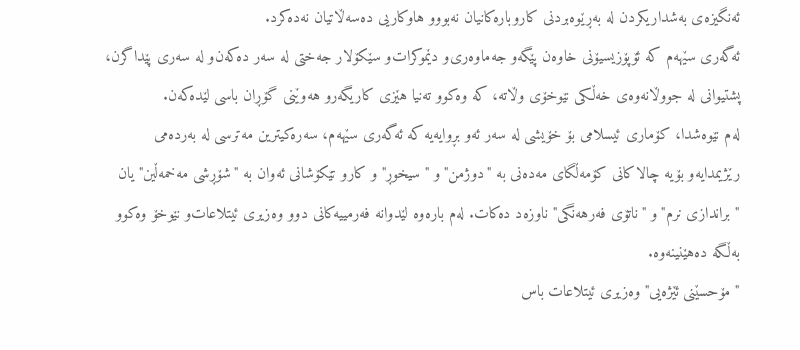ئه‌نگیزه‌ی‌ به‌شداریكردن له‌ به‌ڕێوه‌بردنی‌ كاروباره‌كانیان نه‌بوو‌و هاوكاریی‌ ده‌سه‌ڵاتیان نه‌ده‌كرد.
ئه‌گه‌ری‌ سێهه‌م كه‌ ئۆپۆزیسیۆنی‌ خاوه‌ن پێگه‌‌و جه‌ماوه‌ری‌‌و دێموكرات‌و سێكۆلار جه‌ختی‌ له‌ سه‌ر ده‌كه‌ن‌و له‌ سه‌ری‌ پێداگرن، پشتیوانی‌ له‌ جووڵانه‌وه‌ی‌ خه‌ڵكی‌ نێوخۆی‌ وڵاته‌، كه‌ وه‌كوو ته‌نیا هێزی‌ كاریگه‌ر‌و هه‌وێنی‌ گۆڕان باسی‌ لێده‌كه‌ن.
له‌م نێوه‌شدا، كۆماری‌ ئیسلامی‌ بۆ خۆیشی‌ له‌ سه‌ر ئه‌و بڕوایه‌یه‌ كه‌ ئه‌گه‌ری‌ سێهه‌م، سه‌ره‌كیترین مه‌ترسی‌ له‌ به‌رده‌می‌ رێژیمدایه‌‌و بۆیه‌ چالاكانی‌ كۆمه‌ڵگای‌ مه‌ده‌نی‌ به‌ "دوژمن"و "سیخوڕ"و كار‌و تێكۆشانی‌ ئه‌وان به‌ "شۆڕشی‌ مه‌خمه‌ڵین" یان "براندازی‌ نرم"و "ناتۆی‌ فه‌رهه‌نگی‌" ناوزه‌د ده‌كات. له‌م باره‌وه‌ لێدوانه‌ فه‌رمییه‌كانی‌ دوو وه‌زیری‌ ئیتلاعات‌و نێوخۆ وه‌كوو به‌ڵگه‌ ده‌هێنینه‌وه‌.
"مۆحسێنی‌ ئێژه‌یی‌" وه‌زیری‌ ئیتلاعات باس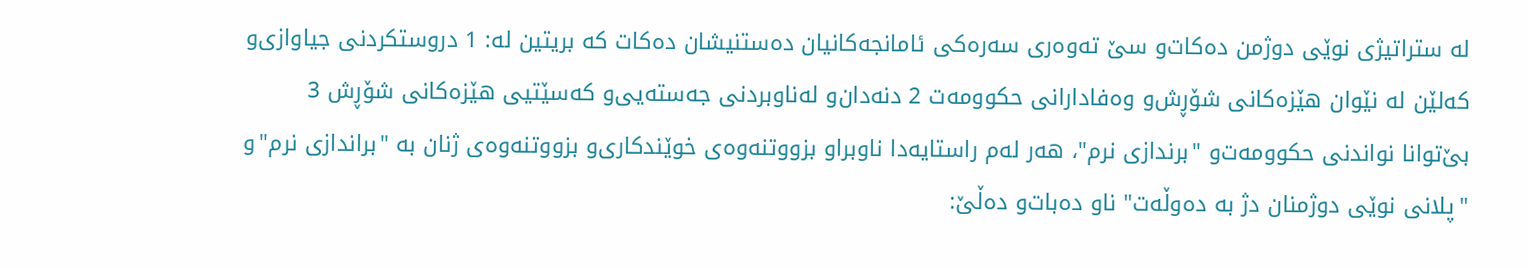له‌ ستراتیژی‌ نوێی‌ دوژمن ده‌كات‌و سێ‌ ته‌وه‌ری‌ سه‌ره‌كی‌ ئامانجه‌كانیان ده‌ستنیشان ده‌كات كه‌ بریتین له‌: 1 دروستكردنی‌ جیاوازی‌‌و كه‌لێن له‌ نێوان هێزه‌كانی‌ شۆڕش‌و وه‌فادارانی‌ حكوومه‌ت 2 دنه‌دان‌و له‌ناوبردنی‌ جه‌سته‌یی‌‌و كه‌سێتیی‌ هێزه‌كانی‌ شۆڕش 3 بێ‌توانا نواندنی‌ حكوومه‌ت‌و "برندازی‌ نرم"، هه‌ر له‌م راستایه‌دا ناوبرا‌و بزووتنه‌وه‌ی‌ خوێندكاری‌‌و بزووتنه‌وه‌ی‌ ژنان به‌ "براندازی‌ نرم"و "پلانی‌ نوێی‌ دوژمنان دژ به‌ ده‌وڵه‌ت" ناو ده‌بات‌و ده‌ڵێ‌: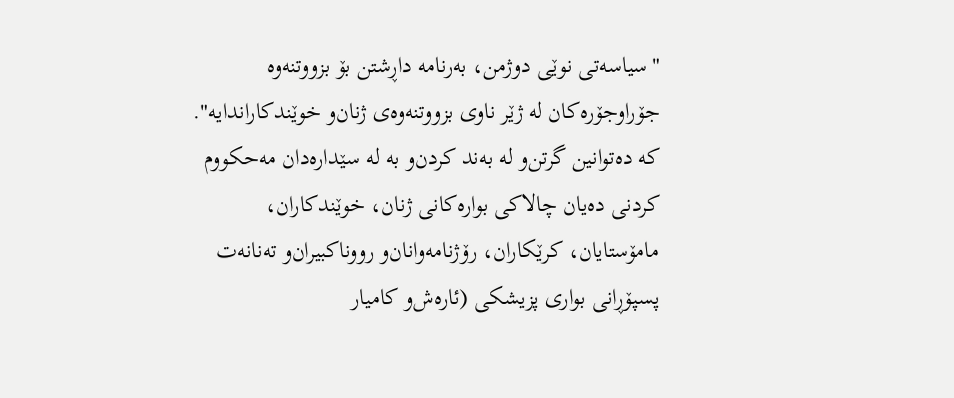"سیاسه‌تی‌ نوێی‌ دوژمن، به‌رنامه‌ داڕشتن بۆ بزووتنه‌وه‌ جۆراوجۆره‌كان له‌ ژێر ناوی‌ بزووتنه‌وه‌ی‌ ژنان‌و خوێندكاراندایه‌". كه‌ ده‌توانین گرتن‌و له‌ به‌ند كردن‌و به‌ له‌ سێداره‌دان مه‌حكووم كردنی‌ ده‌یان چالاكی‌ بواره‌كانی‌ ژنان، خوێندكاران، مامۆستایان، كرێكاران، رۆژنامه‌وانان‌و رووناكبیران‌و ته‌نانه‌ت پسپۆڕانی‌ بواری‌ پزیشكی‌ (ئاره‌ش‌و كامیار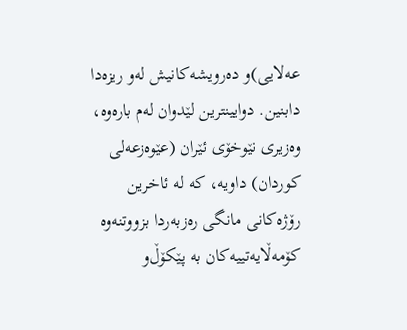عه‌لایی‌)و ده‌رویشه‌كانیش له‌و ریزه‌دا دابنین. دوایینترین لێدوان له‌م باره‌وه‌، وه‌زیری‌ نێوخۆی‌ ئێران (عێوه‌زعه‌لی‌ كوردان) داویه‌، كه‌ له‌ ئاخرین رۆژه‌كانی‌ مانگی‌ ره‌زبه‌ردا بزووتنه‌وه‌ كۆمه‌ڵایه‌تییه‌كان به‌ پێكۆڵ‌و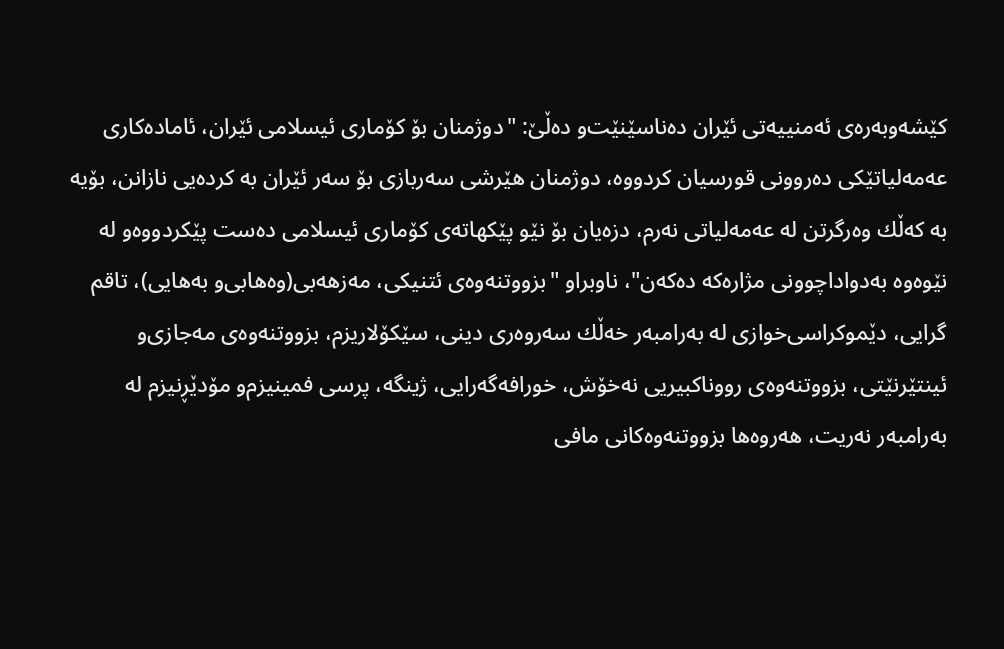كێشه‌‌وبه‌ره‌ی‌ ئه‌منییه‌تی‌ ئێران ده‌ناسێنێت‌و ده‌ڵێ‌: "دوژمنان بۆ كۆماری‌ ئیسلامی‌ ئێران، ئاماده‌كاری‌ عه‌مه‌لیاتێكی‌ ده‌روونی‌ قورسیان كردووه‌، دوژمنان هێرشی سه‌ربازی‌ بۆ سه‌ر ئێران به‌ كرده‌یی‌ نازانن، بۆیه‌ به‌ كه‌ڵك وه‌رگرتن له‌ عه‌مه‌لیاتی‌ نه‌رم، دزه‌یان بۆ نێو پێكهاته‌ی‌ كۆماری‌ ئیسلامی‌ ده‌ست پێكردووه‌‌و له‌ نێوه‌وه‌ به‌دواداچوونی‌ مژاره‌كه‌ ده‌كه‌ن"، ناوبراو "بزووتنه‌وه‌ی‌ ئتنیكی‌، مه‌زهه‌بی‌(وه‌هابی‌‌و به‌هایی‌)، تاقم گرایی‌، دێموكراسی‌خوازی‌ له‌ به‌رامبه‌ر خه‌ڵك سه‌روه‌ری‌ دینی‌، سێكۆلاریزم، بزووتنه‌وه‌ی‌ مه‌جازی‌‌و ئینتێرنێتی‌، بزووتنه‌وه‌ی‌ رووناكبیریی‌ نه‌خۆش، خورافه‌گه‌رایی‌، ژینگه‌، پرسی‌ فمینیزم‌و مۆدێڕنیزم له‌ به‌رامبه‌ر نه‌ریت، هه‌روه‌ها بزووتنه‌وه‌كانی‌ مافی‌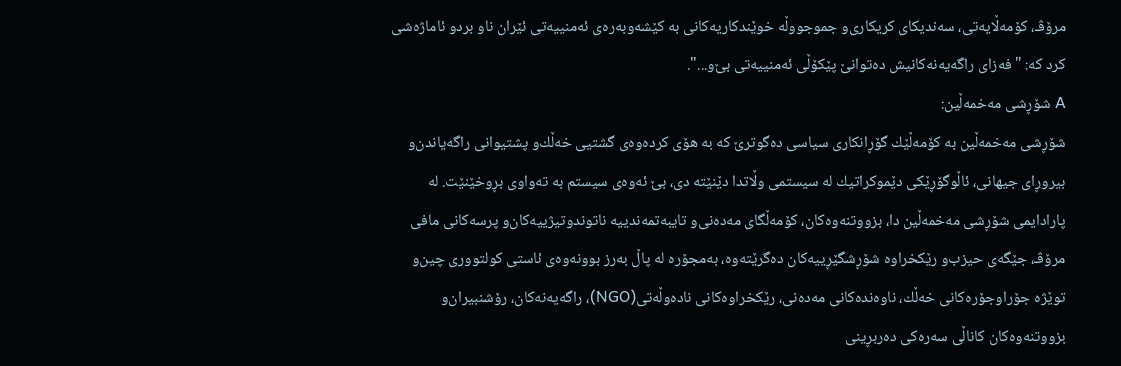مرۆڤـ، كۆمه‌ڵایه‌تی‌، سه‌ندیكای‌ كریكاری‌‌و جموجووڵه‌ خوێندكاریه‌كانی‌ به‌ كێشه‌‌وبه‌ره‌ی‌ ئه‌منییه‌تی‌ ئێران ناو برد‌و ئاماژه‌شی‌ كرد كه‌: "فه‌زای‌ راگه‌یه‌نه‌كانیش ده‌توانێ‌ پێكۆڵی‌ ئه‌منییه‌تی‌ بێ‌‌و...".
A شۆڕشی‌ مه‌خمه‌ڵین:
شۆڕشی‌ مه‌خمه‌ڵین به‌ كۆمه‌ڵێك گۆڕانكاری‌ سیاسی‌ ده‌گوترێ‌ كه‌ به‌ هۆی‌ كرده‌وه‌ی‌ گشتیی‌ خه‌ڵك‌و پشتیوانی‌ راگه‌یاندن‌و بیروڕای‌ جیهانی‌، ئاڵوگۆڕێكی‌ دێموكراتیك له‌ سیستمی‌ وڵاتدا دێنێته‌ دی‌، بێ‌ ئه‌وه‌ی‌ سیستم به‌ ته‌واوی‌ بڕوخێنێت. له‌ پارادایمی‌ شۆڕشی‌ مه‌خمه‌ڵین دا، بزووتنه‌وه‌كان، كۆمه‌ڵگای‌ مه‌ده‌نی‌‌و تایبه‌تمه‌ندییه‌ ناتوندوتیژییه‌كان‌و پرسه‌كانی‌ مافی‌ مرۆڤـ، جێگه‌ی‌ حیزب‌و رێكخراوه‌ شۆڕشگێڕییه‌كان ده‌گرێته‌وه‌، به‌مجۆره‌ له‌ پاڵ به‌رز بوونه‌وه‌ی‌ ئاستی‌ كولتووری‌ چین‌و توێژه‌ جۆراوجۆره‌كانی‌ خه‌ڵك، ناوه‌نده‌كانی‌ مه‌ده‌نی‌، رێكخراوه‌كانی‌ ناده‌وڵه‌تی‌(NGO)، راگه‌یه‌نه‌كان، رۆشنبیران‌و بزووتنه‌وه‌كان كاناڵی‌ سه‌ره‌كی‌ ده‌ربڕینی‌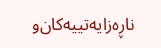ناڕه‌زایه‌تییه‌كان‌و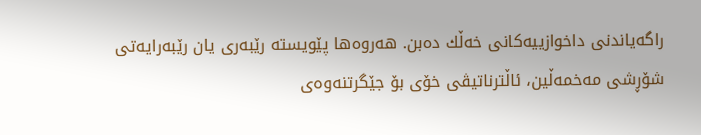راگه‌یاندنی‌ داخوازییه‌كانی‌ خه‌ڵك ده‌بن. هه‌روه‌ها پێویسته‌ رێبه‌ری‌ یان رێبه‌رایه‌تی‌ شۆڕشی‌ مه‌خمه‌ڵین، ئاڵترناتیڤی‌ خۆی‌ بۆ جێگرتنه‌وه‌ی‌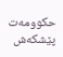حكوومه‌ت پێشكه‌ش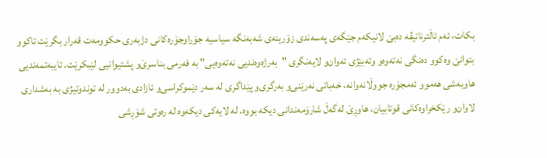بكات، ئه‌م ئاڵترناتیڤه‌ ده‌بێ‌ لانیكه‌م جێگه‌ی‌ په‌سه‌ندی‌ زۆرینه‌ی‌ شه‌به‌نگه‌ سیاسیه‌ جۆراوجۆره‌كانی‌ دژبه‌ری‌ حكوومه‌ت قه‌رار بگرێت تاكوو بتوانێ‌ وه‌كوو ده‌نگی‌ نه‌ته‌وه‌‌و وته‌بێژی‌ ئه‌وان‌و لایه‌نگری‌ "به‌رژه‌وه‌ندیی‌ نه‌ته‌وه‌یی‌" به‌ فه‌رمی‌ بناسرێ‌‌و پشتیوانیی‌ لێبكرێت. تایبه‌تمه‌ندیی‌ هاوبه‌شی‌ هه‌موو ئه‌مجۆره‌ جووڵانه‌وانه‌، خه‌باتی‌ نه‌رێنی‌‌و به‌رگری‌‌و پێداگری‌ له‌ سه‌ر دێموكراسی‌‌و ئازادی‌ به‌دوور له‌ توند‌وتیژی‌ به‌ به‌شداری‌ لاوان‌و رێكخراوه‌كانی‌ قوتابیان، هاوڕێ‌ له‌گه‌ڵ شارۆمه‌ندانی‌ دیكه‌ بووه‌. له‌ لایه‌كی‌ دیكه‌وه‌ له‌ ره‌وتی‌ شۆڕشی‌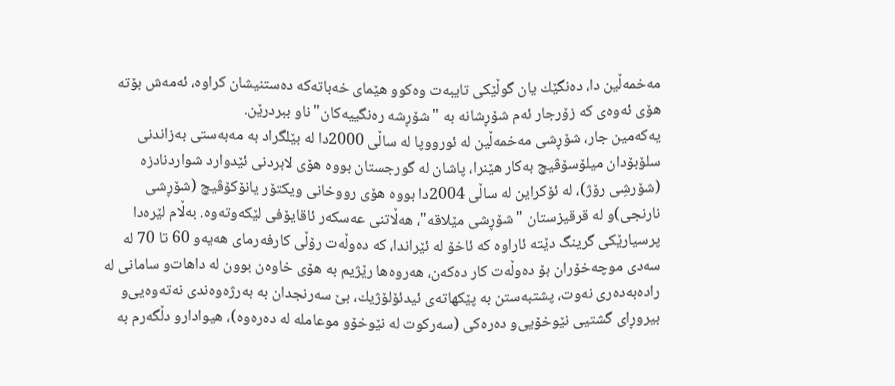مه‌خمه‌ڵین دا، ده‌نگێك یان گوڵێكی‌ تایبه‌ت وه‌كوو هێمای‌ خه‌باته‌كه‌ ده‌ستنیشان كراوه‌، ئه‌مه‌ش بۆته‌ هۆی‌ ئه‌وه‌ی‌ كه‌ زۆرجار ئه‌م شۆڕشانه‌ به‌ "شۆڕشه‌ ره‌نگییه‌كان" ناو ببردرێن.
یه‌كه‌مین جار، شۆڕشی‌ مه‌خمه‌ڵین له‌ ئورووپا له‌ ساڵی‌ 2000دا له‌ بێلگراد به‌ مه‌به‌ستی‌ به‌زاندنی‌ سلۆبۆدان میلۆسۆڤیچ به‌كار هێنرا، پاشان له‌ گورجستان بووه‌ هۆی‌ لابردنی‌ ئێدوارد شواردنادزه‌ (شۆرشِی‌ رۆژ)، له‌ ئۆكراین له‌ ساڵی‌ 2004دا بووه‌ هۆی‌ رووخانی‌ ویكتۆر یانۆكۆڤیچ (شۆڕشی‌ نارنجی‌)و له‌ قرقیزستان "شۆڕشی‌ مێلاقه‌"، هه‌ڵاتنی‌ عه‌سكه‌ر ئاقایۆفی‌ لێكه‌وته‌وه‌. به‌ڵام لێره‌دا پرسیارێكی‌ گرینگ دێته‌ ئاراوه‌ كه‌ ئاخۆ له‌ ئێراندا، كه‌ ده‌وڵه‌ت رۆڵی‌ كارفه‌رمای‌ هه‌یه‌‌و 60 تا 70 له‌ سه‌دی‌ موچه‌خۆران بۆ ده‌وڵه‌ت كار ده‌كه‌ن، هه‌روه‌ها رێژیم به‌ هۆی‌ خاوه‌ن بوون له‌ داهات‌و سامانی‌ له‌ راده‌به‌ده‌ری‌ نه‌وت، پشتبه‌ستن به‌ پێكهاته‌ی‌ ئیدئۆلۆژیك، بێ‌ سه‌رنجدان به‌ به‌رژه‌وه‌ندی‌ نه‌ته‌وه‌یی‌‌و بیروڕای‌ گشتیی‌ نێوخۆیی‌‌و ده‌ره‌كی‌ (سه‌ركوت له‌ نێوخۆ‌و موعامله‌ له‌ ده‌ره‌وه‌)، هیوادار‌و دڵگه‌رم به‌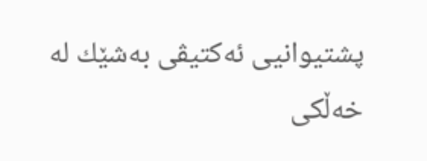پشتیوانیی‌ ئه‌كتیڤی‌ به‌شێك له‌ خه‌ڵكی‌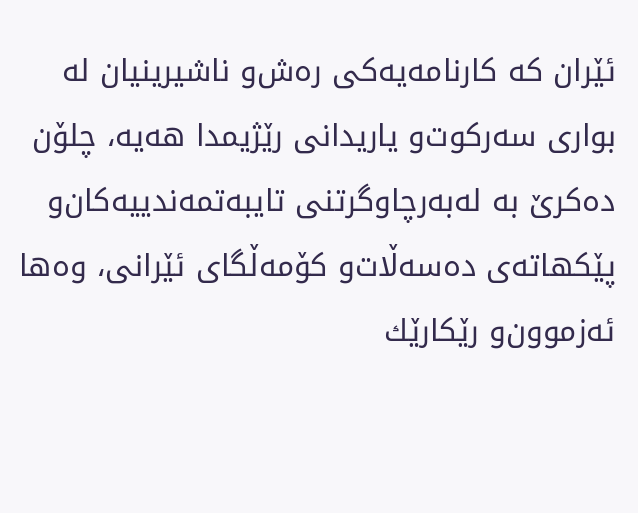ئێران كه‌ كارنامه‌یه‌كی‌ ره‌ش‌و ناشیرینیان له‌ بواری‌ سه‌ركوت‌و یاریدانی‌ رێژیمدا هه‌یه‌، چلۆن ده‌كرێ‌ به‌ له‌به‌رچاوگرتنی‌ تایبه‌تمه‌ندییه‌كان‌و پێكهاته‌ی‌ ده‌سه‌ڵات‌و كۆمه‌ڵگای‌ ئێرانی‌، وه‌ها ئه‌زموون‌و رێكارێك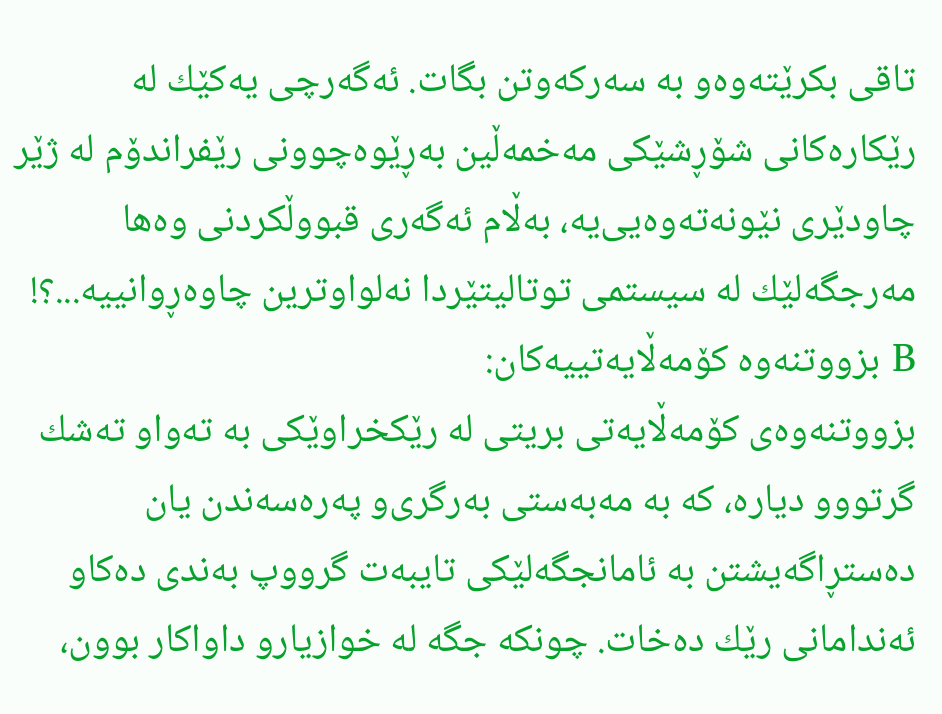تاقی‌ بكرێته‌وه‌‌و به‌ سه‌ركه‌وتن بگات. ئه‌گه‌رچی‌ یه‌كێك له‌ رێكاره‌كانی‌ شۆڕشێكی‌ مه‌خمه‌ڵین به‌ڕێوه‌چوونی‌ رێفراندۆم له‌ ژێر چاودێری‌ نێونه‌ته‌وه‌یی‌یه‌، به‌ڵام ئه‌گه‌ری‌ قبووڵكردنی‌ وه‌ها مه‌رجگه‌لێك له‌ سیستمی‌ توتالیتێردا نه‌لواوترین چاوه‌ڕوانییه‌...؟!
B بزووتنه‌وه‌ كۆمه‌ڵایه‌تییه‌كان:
بزووتنه‌وه‌ی‌ كۆمه‌ڵایه‌تی بریتی له‌ رێكخراوێكی‌ به‌ ته‌واو ته‌شك گرتوو‌و دیاره‌، كه‌ به‌ مه‌به‌ستی‌ به‌رگری‌‌و په‌ره‌سه‌ندن یان ده‌ستڕاگه‌یشتن به‌ ئامانجگه‌لێكی‌ تایبه‌ت گرووپ به‌ندی‌ ده‌كا‌و ئه‌ندامانی‌ رێك ده‌خات. چونكه‌ جگه‌ له‌ خوازیار‌و داواكار بوون،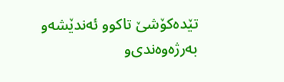تێده‌كۆشێ‌ تاكوو ئه‌ندێشه‌‌و به‌رژه‌وه‌ندی‌‌و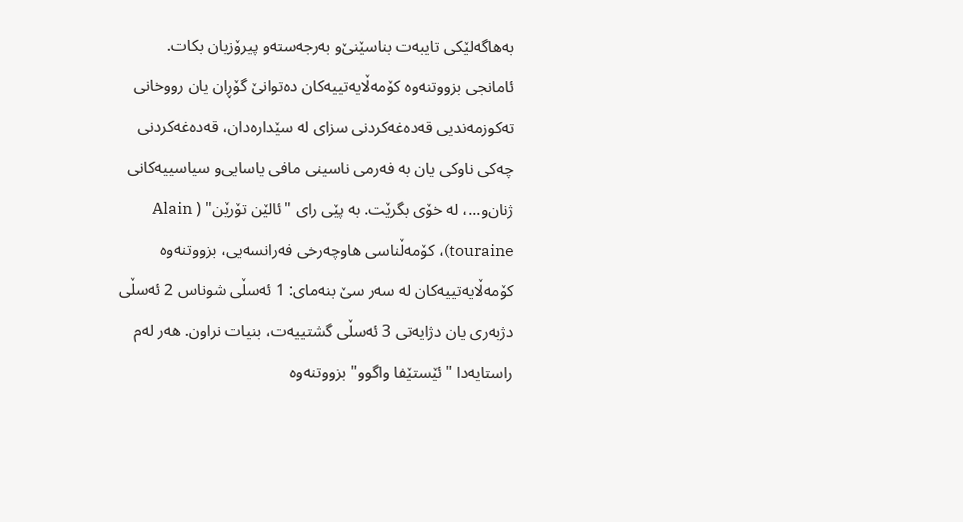به‌هاگه‌لێكی‌ تایبه‌ت بناسێنێ‌‌و به‌رجه‌سته‌‌و پیرۆزیان بكات.
ئامانجی‌ بزووتنه‌وه‌ كۆمه‌ڵایه‌تییه‌كان ده‌توانێ‌ گۆڕان یان رووخانی‌ ته‌كوزمه‌ندیی‌ قه‌ده‌غه‌كردنی‌ سزای‌ له‌ سێداره‌دان، قه‌ده‌غه‌كردنی‌ چه‌كی‌ ناوكی‌ یان به‌ فه‌رمی‌ ناسینی‌ مافی‌ یاسایی‌‌و سیاسییه‌كانی‌ ژنان‌و...، له‌ خۆی‌ بگرێت. به‌ پێی‌ رای‌ "ئالێن تۆرێن" ( Alain touraine)، كۆمه‌ڵناسی‌ هاوچه‌رخی‌ فه‌رانسه‌یی‌، بزووتنه‌وه‌ كۆمه‌ڵایه‌تییه‌كان له‌ سه‌ر سێ‌ بنه‌مای‌: 1 ئه‌سڵی‌ شوناس 2 ئه‌سڵی‌ دژبه‌ری‌ یان دژایه‌تی‌ 3 ئه‌سڵی‌ گشتییه‌ت، بنیات نراون. هه‌ر له‌م راستایه‌دا "ئێستێفا واگوو" بزووتنه‌وه‌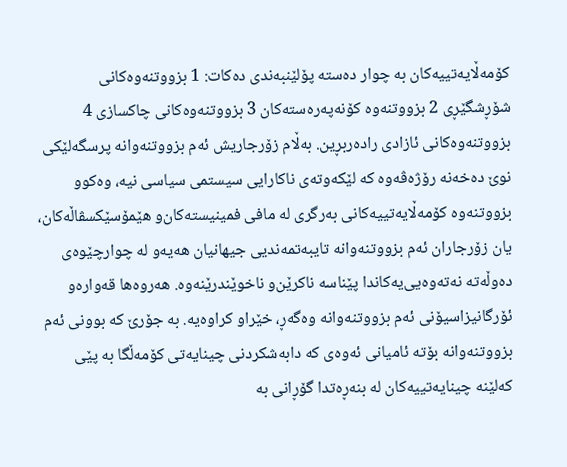كۆمه‌ڵایه‌تییه‌كان به‌ چوار ده‌سته‌ پۆلێنبه‌ندی‌ ده‌كات: 1 بزووتنه‌وه‌كانی‌ شۆڕشگێڕی‌ 2 بزووتنه‌وه‌ كۆنه‌په‌ره‌سته‌كان 3 بزووتنه‌وه‌كانی‌ چاكسازی 4 بزووتنه‌وه‌كانی‌ ئازادی‌ راده‌ربڕین. به‌ڵام زۆرجاریش ئه‌م بزووتنه‌وانه‌ پرسگه‌لێكی‌ نوێ‌ ده‌خه‌نه‌ رۆژه‌ڤه‌وه‌ كه‌ لێكه‌وته‌ی‌ ناكارایی‌ سیستمی‌ سیاسی‌ نیه‌، وه‌كوو بزووتنه‌وه‌ كۆمه‌ڵایه‌تییه‌كانی‌ به‌رگری‌ له‌ مافی‌ فمینیسته‌كان‌و هێمۆسێكسڤاڵه‌كان، یان زۆرجاران ئه‌م بزووتنه‌وانه‌ تایبه‌تمه‌ندیی‌ جیهانیان هه‌یه‌‌و له‌ چوارچێوه‌ی‌ ده‌وڵه‌ته‌ نه‌ته‌وه‌یی‌یه‌كاندا پێناسه‌ ناكرێن‌و ناخوێندرێنه‌وه‌. هه‌روه‌ها قه‌واره‌‌و ئۆرگانیزاسیۆنی‌ ئه‌م بزووتنه‌وانه‌ وه‌گه‌ڕ، خێرا‌و كراوه‌یه‌. به‌ جۆرێ‌ كه‌ بوونی‌ ئه‌م بزووتنه‌وانه‌ بۆته‌ ئامیانی‌ ئه‌وه‌ی‌ كه‌ دابه‌شكردنی‌ چینایه‌تی‌ كۆمه‌ڵگا به‌ پێی‌ كه‌لێنه‌ چینایه‌تییه‌كان له‌ بنه‌ڕه‌تدا گۆڕانی‌ به‌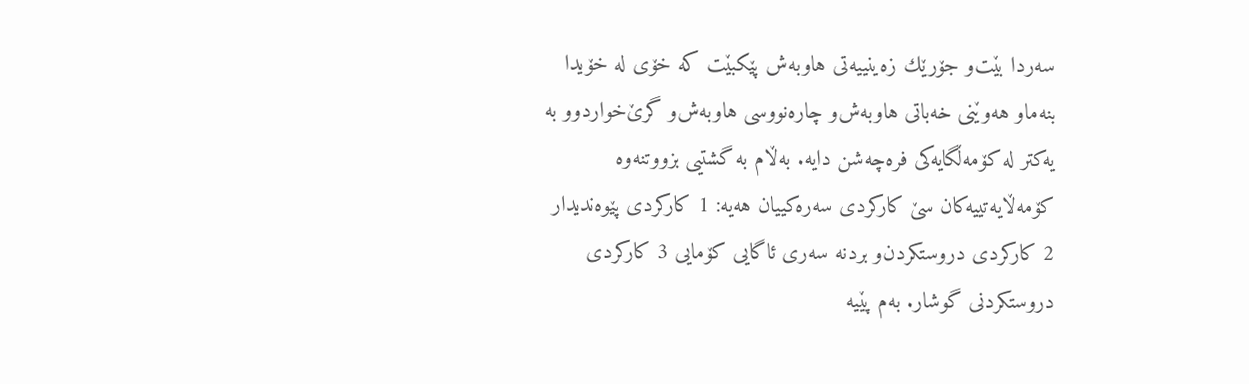سه‌ردا بێت‌و جۆرێك زه‌ینییه‌تی‌ هاوبه‌ش پێكبێت كه‌ خۆی‌ له‌ خۆیدا بنه‌ما‌و هه‌وێنی‌ خه‌باتی‌ هاوبه‌ش‌و چاره‌نووسی‌ هاوبه‌ش‌و گرێ‌خواردوو به‌ یه‌كتر له‌ كۆمه‌ڵگایه‌كی‌ فره‌چه‌شن دایه‌. به‌ڵام به‌ گشتیی‌ بزووتنه‌وه‌ كۆمه‌ڵایه‌تییه‌كان سێ‌ كاركردی‌ سه‌ره‌كییان هه‌یه‌: 1 كاركردی‌ پێوه‌ندیدار 2 كاركردی‌ دروستكردن‌و بردنه‌ سه‌ری‌ ئاگایی‌ كۆمایی‌ 3 كاركردی‌ دروستكردنی‌ گوشار. به‌م پێیه‌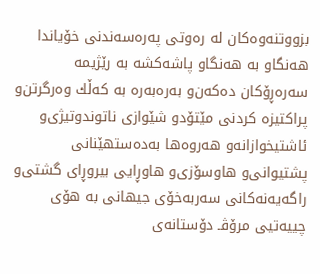بزووتنه‌وه‌كان له‌ ره‌وتی‌ په‌ره‌سه‌ندنی‌ خۆیاندا هه‌نگاو به‌ هه‌نگاو پاشه‌كشه‌ به‌ رێژیمه‌ سه‌ره‌ڕۆكان ده‌كه‌ن‌و به‌ره‌به‌ره‌ به‌ كه‌ڵك وه‌رگرتن‌و پراكتیزه‌ كردنی‌ مێتۆد‌و شێوازی‌ ناتوندوتیژی‌‌و ئاشتیخوازانه‌‌و هه‌روه‌ها به‌ده‌ستهێنانی‌ پشتیوانی‌‌و هاوسۆزی‌‌و هاوڕایی‌ بیر‌وڕای‌ گشتی‌‌و راگه‌یه‌نه‌كانی‌ سه‌ربه‌خۆی‌ جیهانی‌ به‌ هۆی‌ چییه‌تیی‌ مرۆڤـ دۆستانه‌ی‌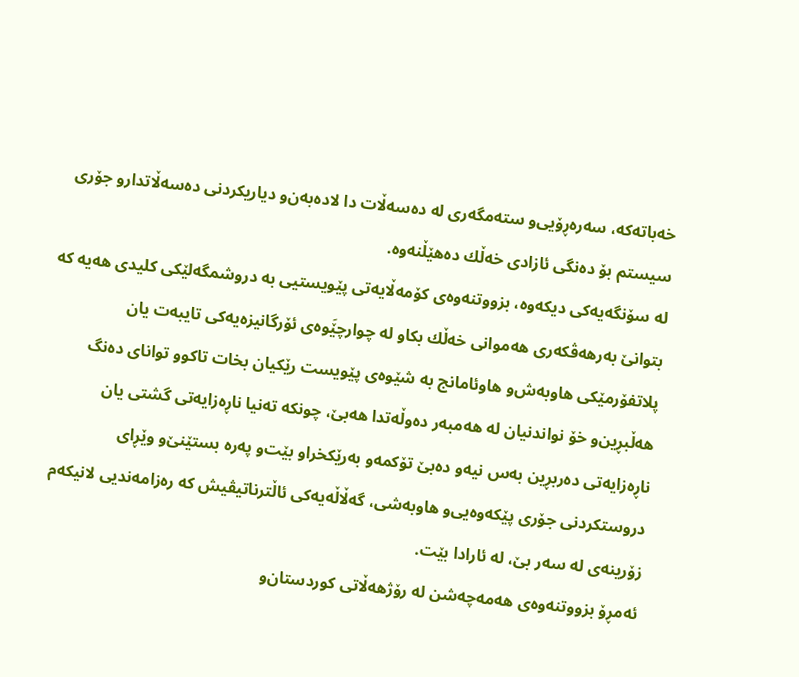خه‌باته‌كه‌، سه‌ره‌ڕۆیی‌‌و سته‌مگه‌ری‌ له‌ ده‌سه‌ڵات دا لاده‌به‌ن‌و دیاریكردنی‌ ده‌سه‌ڵاتدار‌و جۆری‌ سیستم بۆ ده‌نگی‌ ئازادی‌ خه‌ڵك ده‌هێڵنه‌وه‌.
له‌ سۆنگه‌یه‌كی‌ دیكه‌وه‌، بزووتنه‌وه‌ی‌ كۆمه‌ڵایه‌تی‌ پێویستیی‌ به‌ دروشمگه‌لێكی‌ كلیدی‌ هه‌یه‌ كه‌ بتوانێ‌ به‌رهه‌ڤكه‌ری‌ هه‌موانی‌ خه‌ڵك بكا‌و له‌ چوارچێَوه‌ی‌ ئۆرگانیزه‌یه‌كی‌ تایبه‌ت یان پلاتفۆرمێكی‌ هاوبه‌ش‌و هاوئامانج به‌ شێوه‌ی‌ پێویست رێكیان بخات تاكوو توانای‌ ده‌نگ هه‌ڵبڕین‌و خۆ نواندنیان له‌ هه‌مبه‌ر ده‌وڵه‌تدا هه‌بێ‌، چونكه‌ ته‌نیا ناڕه‌زایه‌تی‌ گشتی‌ یان ناڕه‌زایه‌تی‌ ده‌ربڕین به‌س نیه‌‌و ده‌بێ‌ تۆكمه‌‌و به‌رێكخراو بێت‌و په‌ره‌ بستێنێ‌‌و وێڕای‌ دروستكردنی‌ جۆری‌ پێكه‌وه‌یی‌‌و هاوبه‌شی‌، گه‌ڵاڵه‌یه‌كی‌ ئاڵترناتیڤیش كه‌ ره‌زامه‌ندیی‌ لانیكه‌م زۆرینه‌ی‌ له‌ سه‌ر بێ‌، له‌ ئارادا بێت.
ئه‌مڕۆ بزووتنه‌وه‌ی‌ هه‌مه‌چه‌شن له‌ رۆژهه‌ڵاتی‌ كوردستان‌و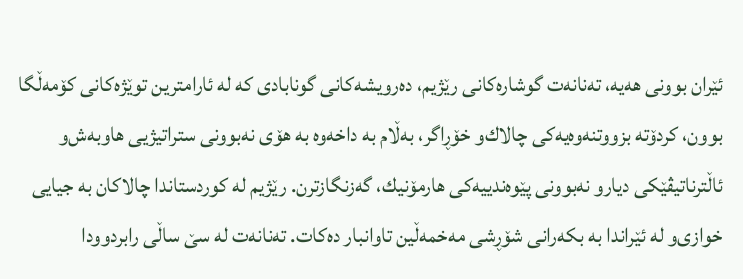ئێران بوونی‌ هه‌یه‌، ته‌نانه‌ت گوشاره‌كانی‌ رێژیم، ده‌رویشه‌كانی‌ گونابادی‌ كه‌ له‌ ئارامترین توێژه‌كانی‌ كۆمه‌ڵگا بوون، كردۆته‌ بزووتنه‌وه‌یه‌كی‌ چالاك‌و خۆڕاگر، به‌ڵام به‌ داخه‌وه‌ به‌ هۆی‌ نه‌بوونی‌ ستراتیژیی‌ هاوبه‌ش‌و ئاڵترناتیڤێكی‌ دیار‌و نه‌بوونی‌ پێوه‌ندییه‌كی‌ هارمۆنیك، گه‌زنگازترن. رێژیم له‌ كوردستاندا چالاكان به‌ جیایی‌ خوازی‌‌و له‌ ئێراندا به‌ بكه‌رانی‌ شۆڕشی‌ مه‌خمه‌ڵین تاوانبار ده‌كات. ته‌نانه‌ت له‌ سێ‌ ساڵی‌ رابردوودا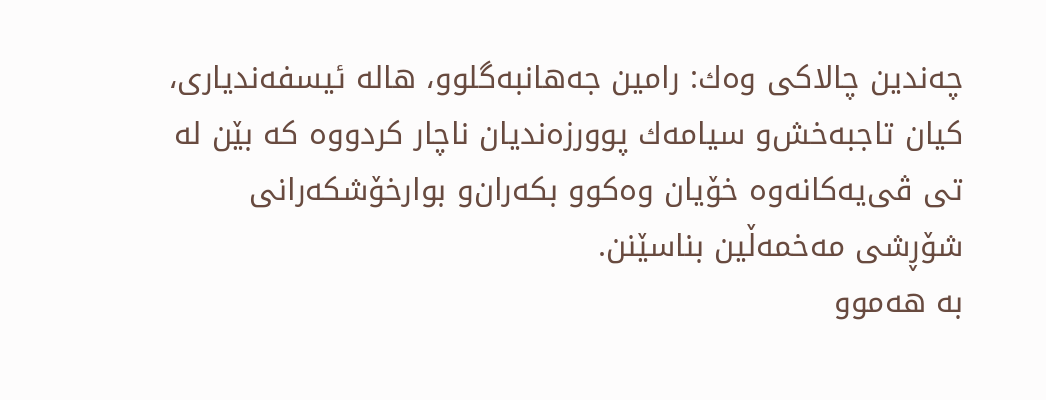چه‌ندین چالاكی وه‌ك: رامین جه‌هانبه‌گلوو، هاله‌ ئیسفه‌ندیاری‌، كیان تاجبه‌خش‌و سیامه‌ك پوورزه‌ندیان ناچار كردووه‌ كه‌ بێن له‌ تی‌ ڤی‌یه‌كانه‌وه‌ خۆیان وه‌كوو بكه‌ران‌و بوارخۆشكه‌رانی‌ شۆڕشی‌ مه‌خمه‌ڵین بناسێنن.
به‌ هه‌موو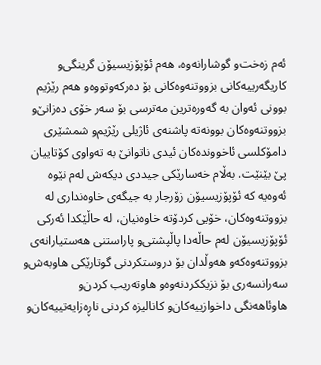ئه‌م زه‌خت‌و گوشارانه‌وه‌، هه‌م ئۆپۆزیسیۆن گرینگی‌‌و كاریگه‌رییه‌كانی‌ بزووتنه‌وه‌كانی‌ بۆ ده‌ركه‌وتووه‌‌و هه‌م رێژیم بوونی‌ ئه‌وان به‌ گه‌وره‌ترین مه‌ترسی‌ بۆ سه‌ر خۆی‌ ده‌زانێ‌‌و بزووتنه‌وه‌كان بوونه‌ته‌ پاشنه‌ی‌ ئاژیلی‌ رێژیم‌و شمشێری‌ دامۆكلسی‌ ئاخوونده‌كان ئیدی‌ ناتوانێ‌ به‌ ته‌واوی‌ كۆتاییان پێ‌ بێنێت. به‌ڵام خه‌سارێكی‌ جیددی‌ دیكه‌ش له‌م نێوه‌ ئه‌وه‌یه‌ كه‌ ئۆپۆزیسیۆن زۆرجار به‌ جیگه‌ی‌ خاوه‌نداری‌ له‌ بزووتنه‌وه‌كان، خۆیی‌ كردۆته‌ خاوه‌نیان، له‌ حاڵێكدا ئه‌ركی‌ ئۆپۆزیسیۆن له‌م حاڵه‌دا پاڵپشتی‌‌و پاراستنی‌ هه‌ستیارانه‌ی‌ بزووتنه‌وه‌كه‌‌و هه‌وڵدان بۆ دروستكردنی‌ گوتارێكی‌ هاوبه‌ش‌و سه‌رانسه‌ری‌ بۆ نزیككردنه‌وه‌‌و هاوته‌ریب كردن‌و هاوئاهه‌نگی‌ داخوازییه‌كان‌و كانالیزه‌ كردنی‌ ناڕه‌زایه‌تییه‌كان‌و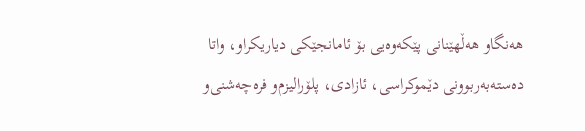هه‌نگا‌و هه‌ڵهێنانی‌ پێكه‌وه‌یی‌ بۆ ئامانجێكی‌ دیاریكراو، واتا ده‌سته‌به‌ربوونی‌ دێموكراسی‌، ئازادی‌، پلۆرالیزم‌و فره‌چه‌شنی‌‌و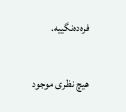فره‌ده‌نگییه‌.

هیچ نظری موجود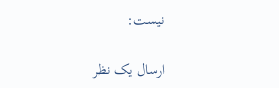نیست:

ارسال یک نظر